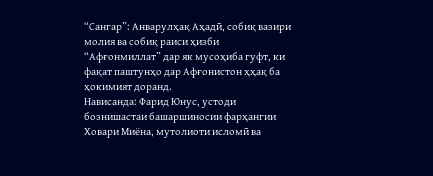“Сангар”: Анварулҳақ Аҳадӣ, собиқ вазири молия ва собиқ раиси ҳизби “Афғонмиллат” дар як мусоҳиба гуфт, ки фақат паштунҳо дар Афғонистон ҳҳақ ба ҳокимият доранд.
Нависанда: Фарид Юнус, устоди бознишастаи башаршиносии фарҳангии Ховари Миёна, мутолиоти исломӣ ва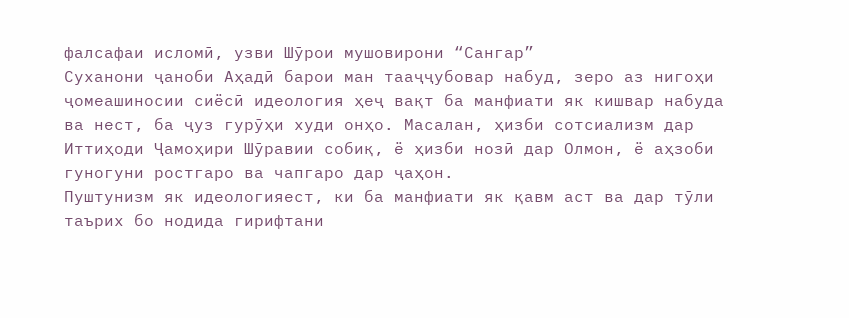фалсафаи исломӣ, узви Шӯрои мушовирони “Сангар”
Суханони ҷаноби Аҳадӣ барои ман тааҷҷубовар набуд, зеро аз нигоҳи ҷомеашиносии сиёсӣ идеология ҳеҷ вақт ба манфиати як кишвар набуда ва нест, ба ҷуз гурӯҳи худи онҳо. Масалан, ҳизби сотсиализм дар Иттиҳоди Ҷамоҳири Шӯравии собиқ, ё ҳизби нозӣ дар Олмон, ё аҳзоби гуногуни ростгаро ва чапгаро дар ҷаҳон.
Пуштунизм як идеологияест, ки ба манфиати як қавм аст ва дар тӯли таърих бо нодида гирифтани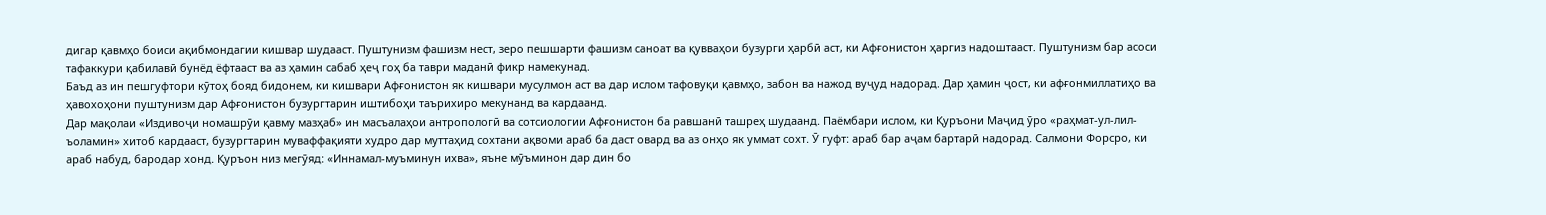дигар қавмҳо боиси ақибмондагии кишвар шудааст. Пуштунизм фашизм нест, зеро пешшарти фашизм саноат ва қувваҳои бузурги ҳарбӣ аст, ки Афғонистон ҳаргиз надоштааст. Пуштунизм бар асоси тафаккури қабилавӣ бунёд ёфтааст ва аз ҳамин сабаб ҳеҷ гоҳ ба таври маданӣ фикр намекунад.
Баъд аз ин пешгуфтори кӯтоҳ бояд бидонем, ки кишвари Афғонистон як кишвари мусулмон аст ва дар ислом тафовуқи қавмҳо, забон ва нажод вуҷуд надорад. Дар ҳамин ҷост, ки афғонмиллатиҳо ва ҳавохоҳони пуштунизм дар Афғонистон бузургтарин иштибоҳи таърихиро мекунанд ва кардаанд.
Дар мақолаи «Издивоҷи номашрӯи қавму мазҳаб» ин масъалаҳои антропологӣ ва сотсиологии Афғонистон ба равшанӣ ташреҳ шудаанд. Паёмбари ислом, ки Қуръони Маҷид ӯро «раҳмат-ул-лил-ъоламин» хитоб кардааст, бузургтарин муваффақияти худро дар муттаҳид сохтани ақвоми араб ба даст овард ва аз онҳо як уммат сохт. Ӯ гуфт: араб бар аҷам бартарӣ надорад. Салмони Форсро, ки араб набуд, бародар хонд. Қуръон низ мегӯяд: «Иннамал-муъминун ихва», яъне мӯъминон дар дин бо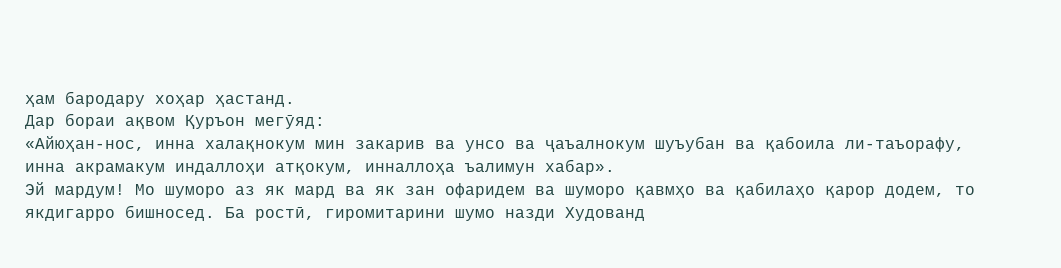ҳам бародару хоҳар ҳастанд.
Дар бораи ақвом Қуръон мегӯяд:
«Айюҳан-нос, инна халақнокум мин закарив ва унсо ва ҷаъалнокум шуъубан ва қабоила ли-таъорафу, инна акрамакум индаллоҳи атқокум, инналлоҳа ъалимун хабар».
Эй мардум! Мо шуморо аз як мард ва як зан офаридем ва шуморо қавмҳо ва қабилаҳо қарор додем, то якдигарро бишносед. Ба ростӣ, гиромитарини шумо назди Худованд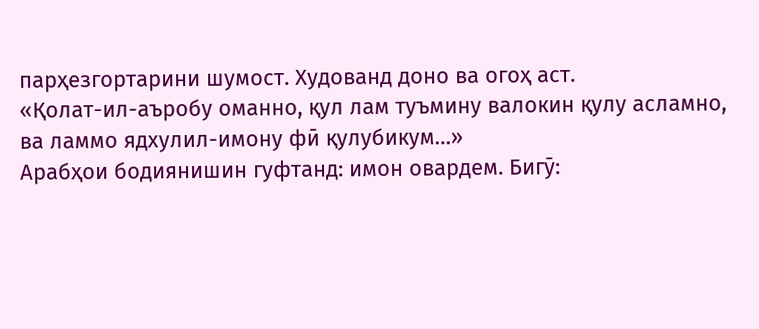парҳезгортарини шумост. Худованд доно ва огоҳ аст.
«Қолат-ил-аъробу оманно, қул лам туъмину валокин қулу асламно, ва ламмо ядхулил-имону фӣ қулубикум…»
Арабҳои бодиянишин гуфтанд: имон овардем. Бигӯ: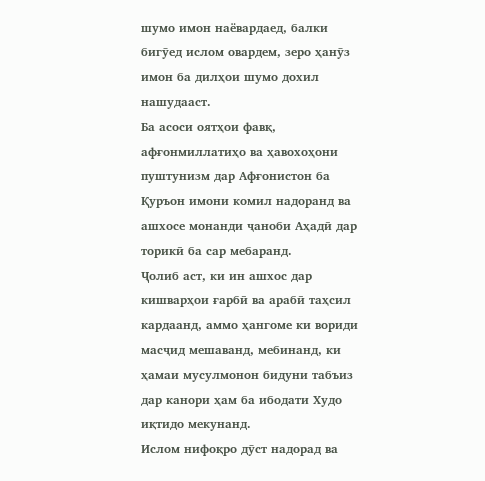шумо имон наёвардаед, балки бигӯед ислом овардем, зеро ҳанӯз имон ба дилҳои шумо дохил нашудааст.
Ба асоси оятҳои фавқ, афғонмиллатиҳо ва ҳавохоҳони пуштунизм дар Афғонистон ба Қуръон имони комил надоранд ва ашхосе монанди ҷаноби Аҳадӣ дар торикӣ ба сар мебаранд.
Ҷолиб аст, ки ин ашхос дар кишварҳои ғарбӣ ва арабӣ таҳсил кардаанд, аммо ҳангоме ки вориди масҷид мешаванд, мебинанд, ки ҳамаи мусулмонон бидуни табъиз дар канори ҳам ба ибодати Худо иқтидо мекунанд.
Ислом нифоқро дӯст надорад ва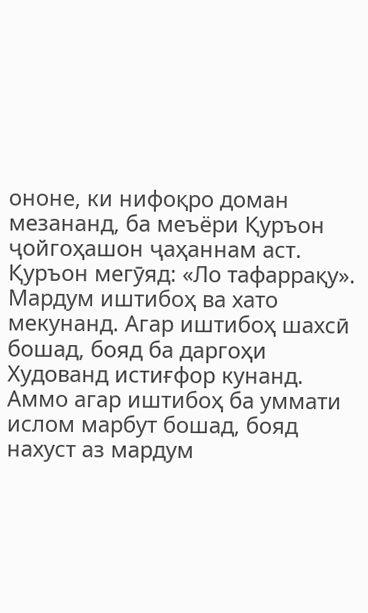ононе, ки нифоқро доман мезананд, ба меъёри Қуръон ҷойгоҳашон ҷаҳаннам аст. Қуръон мегӯяд: «Ло тафаррақу».
Мардум иштибоҳ ва хато мекунанд. Агар иштибоҳ шахсӣ бошад, бояд ба даргоҳи Худованд истиғфор кунанд. Аммо агар иштибоҳ ба уммати ислом марбут бошад, бояд нахуст аз мардум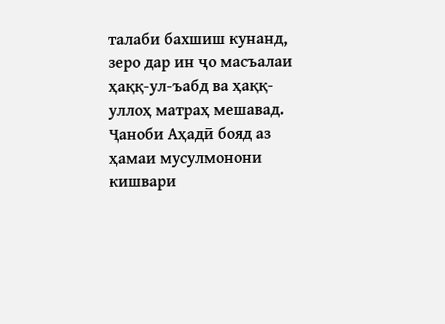талаби бахшиш кунанд, зеро дар ин ҷо масъалаи ҳаққ-ул-ъабд ва ҳаққ-уллоҳ матраҳ мешавад.
Ҷаноби Аҳадӣ бояд аз ҳамаи мусулмонони кишвари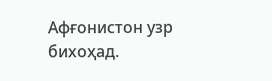Афғонистон узр бихоҳад.